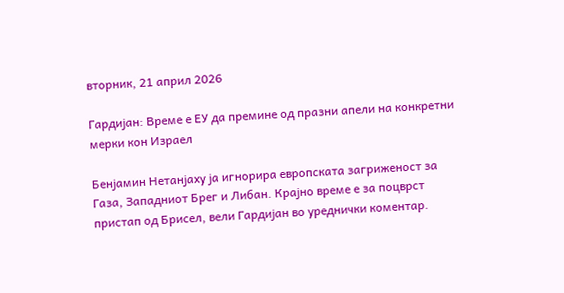вторник, 21 април 2026

Гардијан: Време е ЕУ да премине од празни апели на конкретни мерки кон Израел

Бенјамин Нетанјаху ја игнорира европската загриженост за Газа, Западниот Брег и Либан. Крајно време е за поцврст пристап од Брисел, вели Гардијан во уреднички коментар.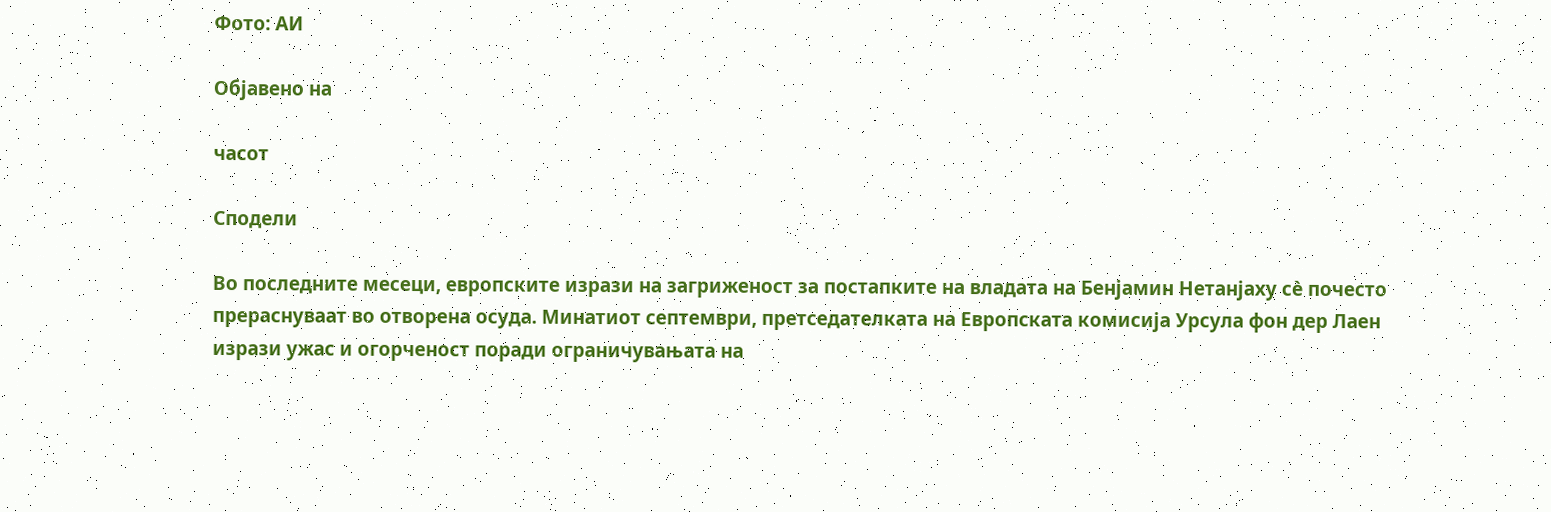Фото: АИ

Објавено на

часот

Сподели

Во последните месеци, европските изрази на загриженост за постапките на владата на Бенјамин Нетанјаху сè почесто прераснуваат во отворена осуда. Минатиот септември, претседателката на Европската комисија Урсула фон дер Лаен изрази ужас и огорченост поради ограничувањата на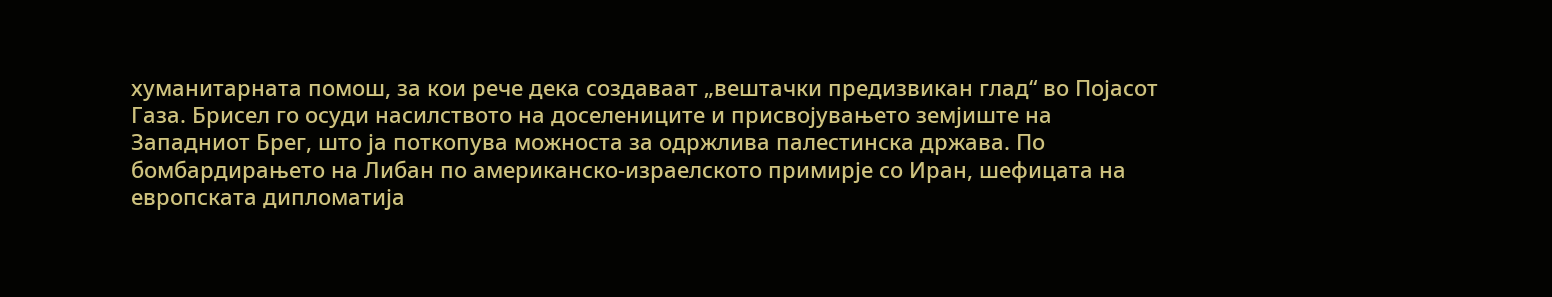хуманитарната помош, за кои рече дека создаваат „вештачки предизвикан глад“ во Појасот Газа. Брисел го осуди насилството на доселениците и присвојувањето земјиште на Западниот Брег, што ја поткопува можноста за одржлива палестинска држава. По бомбардирањето на Либан по американско-израелското примирје со Иран, шефицата на европската дипломатија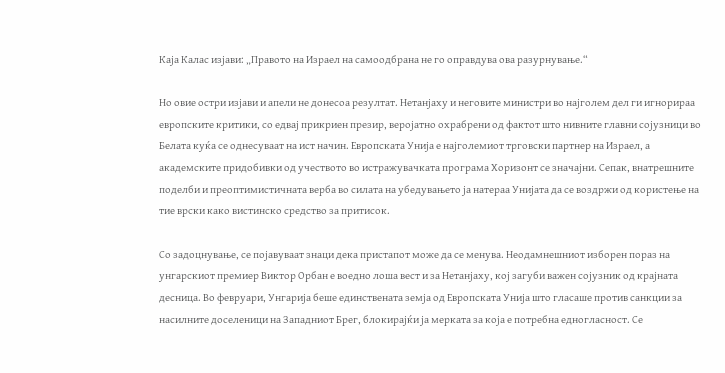Каја Калас изјави: „Правото на Израел на самоодбрана не го оправдува ова разурнување.“

Но овие остри изјави и апели не донесоа резултат. Нетанјаху и неговите министри во најголем дел ги игнорираа европските критики, со едвај прикриен презир, веројатно охрабрени од фактот што нивните главни сојузници во Белата куќа се однесуваат на ист начин. Европската Унија е најголемиот трговски партнер на Израел, а академските придобивки од учеството во истражувачката програма Хоризонт се значајни. Сепак, внатрешните поделби и преоптимистичната верба во силата на убедувањето ја натераа Унијата да се воздржи од користење на тие врски како вистинско средство за притисок.

Со задоцнување, се појавуваат знаци дека пристапот може да се менува. Неодамнешниот изборен пораз на унгарскиот премиер Виктор Орбан е воедно лоша вест и за Нетанјаху, кој загуби важен сојузник од крајната десница. Во февруари, Унгарија беше единствената земја од Европската Унија што гласаше против санкции за насилните доселеници на Западниот Брег, блокирајќи ја мерката за која е потребна едногласност. Се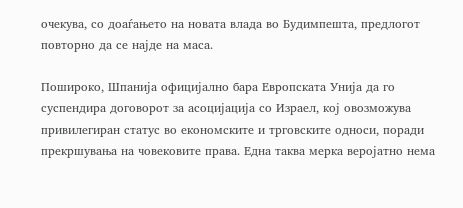очекува, со доаѓањето на новата влада во Будимпешта, предлогот повторно да се најде на маса.

Пошироко, Шпанија официјално бара Европската Унија да го суспендира договорот за асоцијација со Израел, кој овозможува привилегиран статус во економските и трговските односи, поради прекршувања на човековите права. Една таква мерка веројатно нема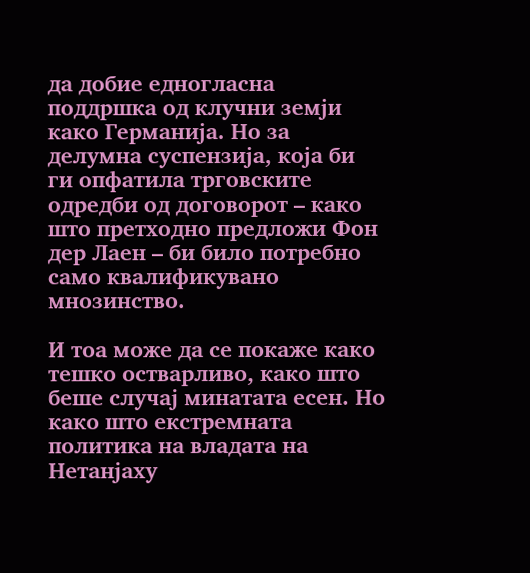да добие едногласна поддршка од клучни земји како Германија. Но за делумна суспензија, која би ги опфатила трговските одредби од договорот – како што претходно предложи Фон дер Лаен – би било потребно само квалификувано мнозинство.

И тоа може да се покаже како тешко остварливо, како што беше случај минатата есен. Но како што екстремната политика на владата на Нетанјаху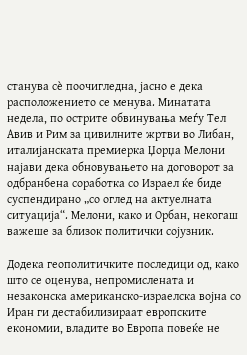станува сè поочигледна, јасно е дека расположението се менува. Минатата недела, по острите обвинувања меѓу Тел Авив и Рим за цивилните жртви во Либан, италијанската премиерка Џорџа Мелони најави дека обновувањето на договорот за одбранбена соработка со Израел ќе биде суспендирано „со оглед на актуелната ситуација“. Мелони, како и Орбан, некогаш важеше за близок политички сојузник.

Додека геополитичките последици од, како што се оценува, непромислената и незаконска американско-израелска војна со Иран ги дестабилизираат европските економии, владите во Европа повеќе не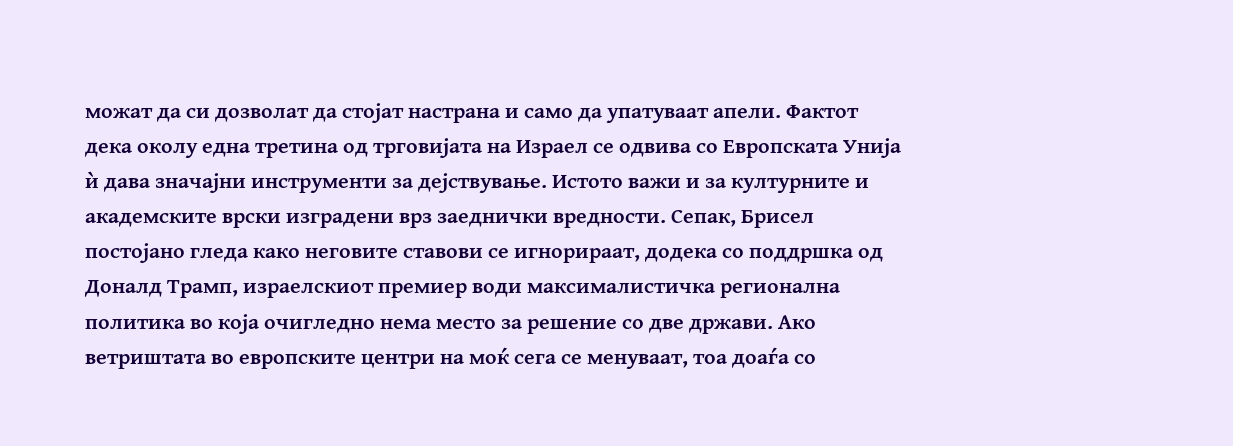можат да си дозволат да стојат настрана и само да упатуваат апели. Фактот дека околу една третина од трговијата на Израел се одвива со Европската Унија ѝ дава значајни инструменти за дејствување. Истото важи и за културните и академските врски изградени врз заеднички вредности. Сепак, Брисел постојано гледа како неговите ставови се игнорираат, додека со поддршка од Доналд Трамп, израелскиот премиер води максималистичка регионална политика во која очигледно нема место за решение со две држави. Ако ветриштата во европските центри на моќ сега се менуваат, тоа доаѓа со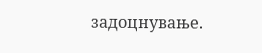задоцнување.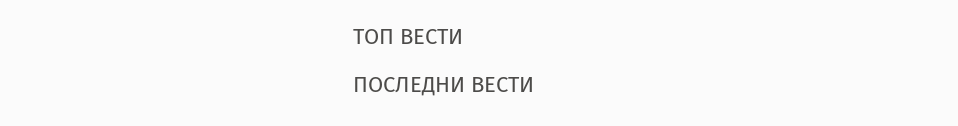ТОП ВЕСТИ

ПОСЛЕДНИ ВЕСТИ